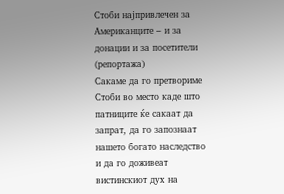Стоби најпривлечен за Американците – и за донации и за посетители (репортажа)
Сакаме да го претвориме Стоби во место каде што патниците ќе сакаат да запрат, да го запознаат нашето богато наследство и да го доживеат вистинскиот дух на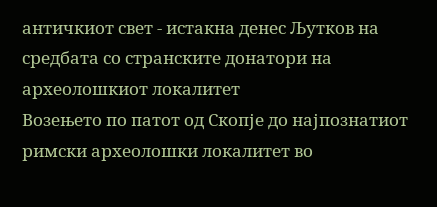античкиот свет - истакна денес Љутков на средбата со странските донатори на археолошкиот локалитет
Возењето по патот од Скопје до најпознатиот римски археолошки локалитет во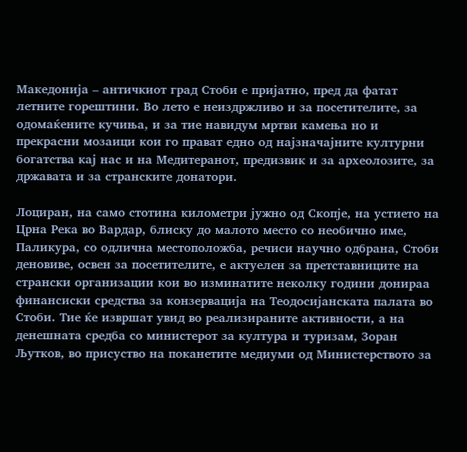Македонија – античкиот град Стоби е пријатно, пред да фатат летните горештини. Во лето е неиздржливо и за посетителите, за одомаќените кучиња, и за тие навидум мртви камења но и прекрасни мозаици кои го прават едно од најзначајните културни богатства кај нас и на Медитеранот, предизвик и за археолозите, за државата и за странските донатори.

Лоциран, на само стотина километри јужно од Скопје, на устието на Црна Река во Вардар, блиску до малото место со необично име, Паликура, со одлична местоположба, речиси научно одбрана, Стоби деновиве, освен за посетителите, е актуелен за претставниците на странски организации кои во изминатите неколку години донираа финансиски средства за конзервација на Теодосијанската палата во Стоби. Тие ќе извршат увид во реализираните активности, а на денешната средба со министерот за култура и туризам, Зоран Љутков, во присуство на поканетите медиуми од Министерството за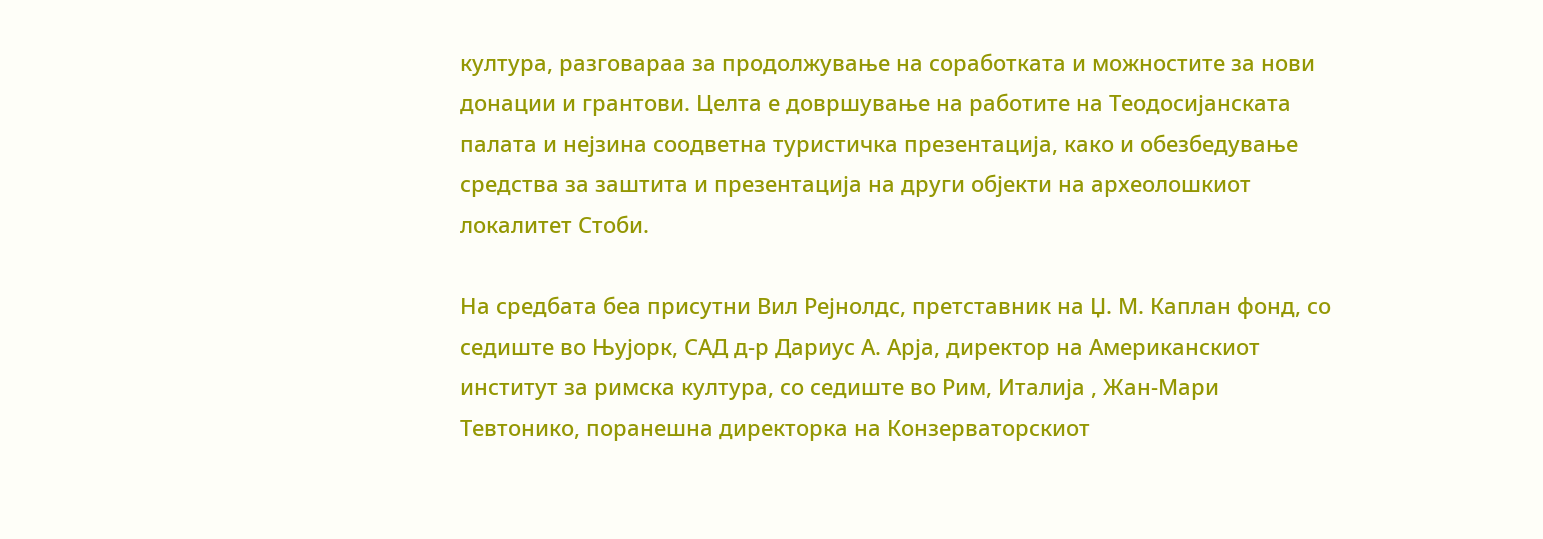култура, разговараа за продолжување на соработката и можностите за нови донации и грантови. Целта е довршување на работите на Теодосијанската палата и нејзина соодветна туристичка презентација, како и обезбедување средства за заштита и презентација на други објекти на археолошкиот локалитет Стоби.

На средбата беа присутни Вил Рејнолдс, претставник на Џ. М. Каплан фонд, со седиште во Њујорк, САД д-р Дариус А. Арја, директор на Американскиот институт за римска култура, со седиште во Рим, Италија , Жан-Мари Тевтонико, поранешна директорка на Конзерваторскиот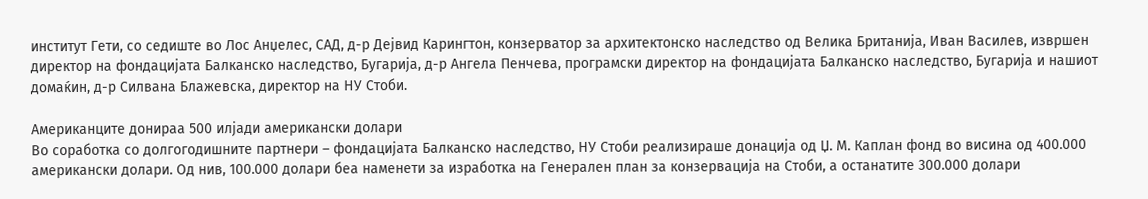институт Гети, со седиште во Лос Анџелес, САД, д-р Дејвид Карингтон, конзерватор за архитектонско наследство од Велика Британија, Иван Василев, извршен директор на фондацијата Балканско наследство, Бугарија, д-р Ангела Пенчева, програмски директор на фондацијата Балканско наследство, Бугарија и нашиот домаќин, д-р Силвана Блажевска, директор на НУ Стоби.

Американците донираа 500 илјади американски долари
Во соработка со долгогодишните партнери – фондацијата Балканско наследство, НУ Стоби реализираше донација од Џ. М. Каплан фонд во висина од 400.000 американски долари. Од нив, 100.000 долари беа наменети за изработка на Генерален план за конзервација на Стоби, а останатите 300.000 долари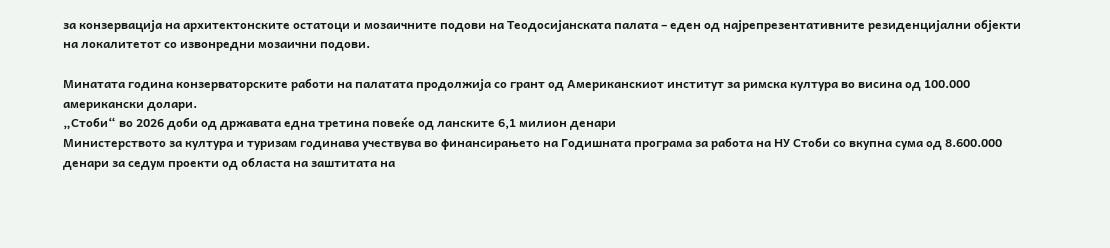за конзервација на архитектонските остатоци и мозаичните подови на Теодосијанската палата – еден од најрепрезентативните резиденцијални објекти на локалитетот со извонредни мозаични подови.

Минатата година конзерваторските работи на палатата продолжија со грант од Американскиот институт за римска култура во висина од 100.000 американски долари.
„Стоби“ во 2026 доби од државата една третина повеќе од ланските 6,1 милион денари
Министерството за култура и туризам годинава учествува во финансирањето на Годишната програма за работа на НУ Стоби со вкупна сума од 8.600.000 денари за седум проекти од областа на заштитата на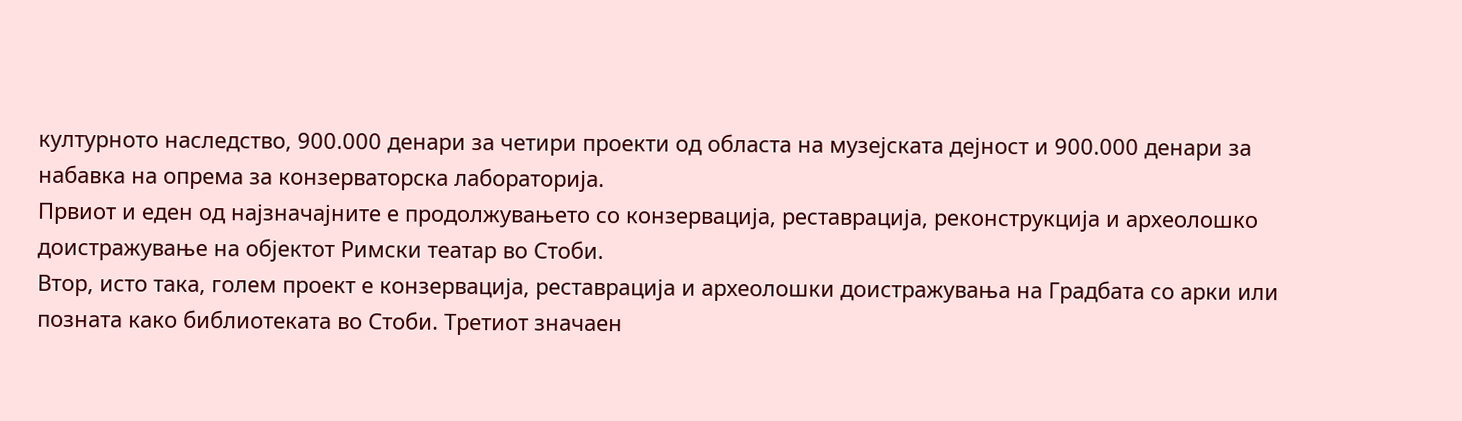културното наследство, 900.000 денари за четири проекти од областа на музејската дејност и 900.000 денари за набавка на опрема за конзерваторска лабораторија.
Првиот и еден од најзначајните е продолжувањето со конзервација, реставрација, реконструкција и археолошко доистражување на објектот Римски театар во Стоби.
Втор, исто така, голем проект е конзервација, реставрација и археолошки доистражувања на Градбата со арки или позната како библиотеката во Стоби. Третиот значаен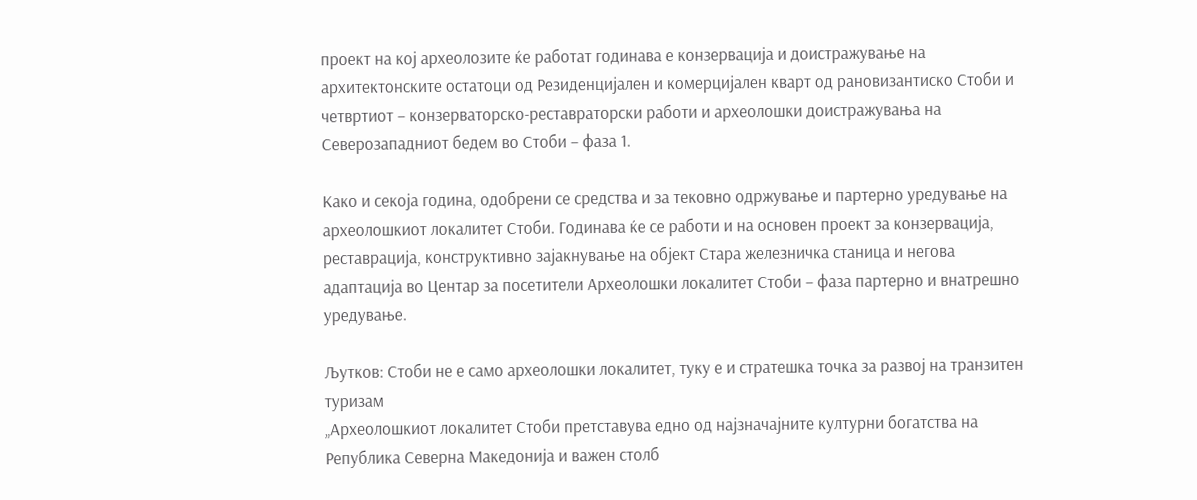проект на кој археолозите ќе работат годинава е конзервација и доистражување на архитектонските остатоци од Резиденцијален и комерцијален кварт од рановизантиско Стоби и четвртиот – конзерваторско-реставраторски работи и археолошки доистражувања на Северозападниот бедем во Стоби – фаза 1.

Како и секоја година, одобрени се средства и за тековно одржување и партерно уредување на археолошкиот локалитет Стоби. Годинава ќе се работи и на основен проект за конзервација, реставрација, конструктивно зајакнување на објект Стара железничка станица и негова адаптација во Центар за посетители Археолошки локалитет Стоби – фаза партерно и внатрешно уредување.

Љутков: Стоби не е само археолошки локалитет, туку е и стратешка точка за развој на транзитен туризам
„Археолошкиот локалитет Стоби претставува едно од најзначајните културни богатства на Република Северна Македонија и важен столб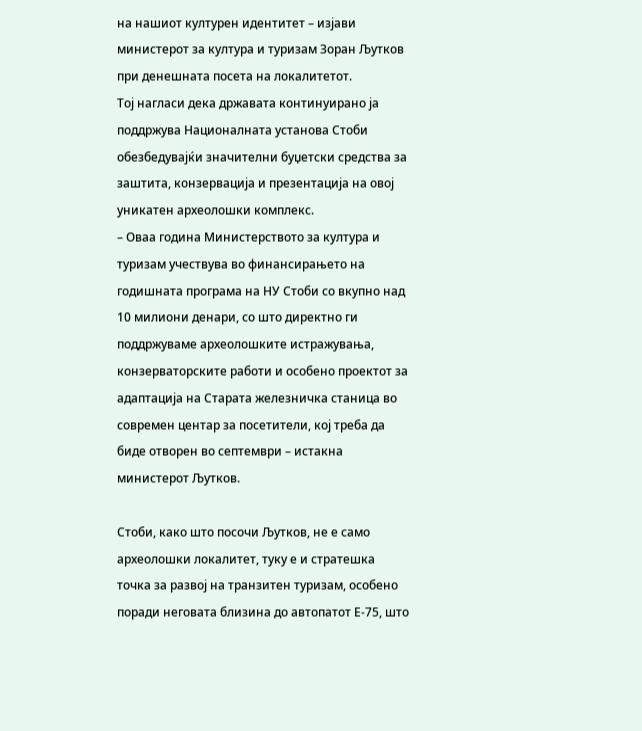на нашиот културен идентитет – изјави министерот за култура и туризам Зоран Љутков при денешната посета на локалитетот.
Тој нагласи дека државата континуирано ја поддржува Националната установа Стоби обезбедувајќи значителни буџетски средства за заштита, конзервација и презентација на овој уникатен археолошки комплекс.
– Оваа година Министерството за култура и туризам учествува во финансирањето на годишната програма на НУ Стоби со вкупно над 10 милиони денари, со што директно ги поддржуваме археолошките истражувања, конзерваторските работи и особено проектот за адаптација на Старата железничка станица во современ центар за посетители, кој треба да биде отворен во септември – истакна министерот Љутков.

Стоби, како што посочи Љутков, не е само археолошки локалитет, туку е и стратешка точка за развој на транзитен туризам, особено поради неговата близина до автопатот Е-75, што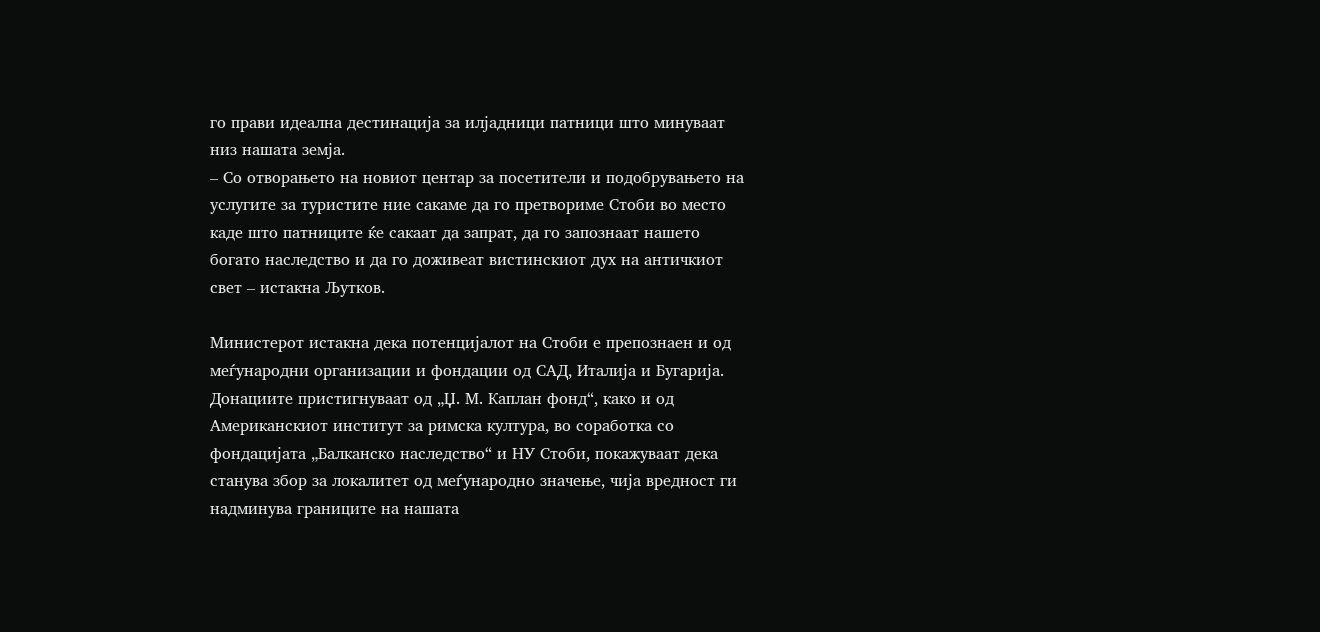го прави идеална дестинација за илјадници патници што минуваат низ нашата земја.
– Со отворањето на новиот центар за посетители и подобрувањето на услугите за туристите ние сакаме да го претвориме Стоби во место каде што патниците ќе сакаат да запрат, да го запознаат нашето богато наследство и да го доживеат вистинскиот дух на античкиот свет – истакна Љутков.

Министерот истакна дека потенцијалот на Стоби е препознаен и од меѓународни организации и фондации од САД, Италија и Бугарија. Донациите пристигнуваат од „Џ. М. Каплан фонд“, како и од Американскиот институт за римска култура, во соработка со фондацијата „Балканско наследство“ и НУ Стоби, покажуваат дека станува збор за локалитет од меѓународно значење, чија вредност ги надминува границите на нашата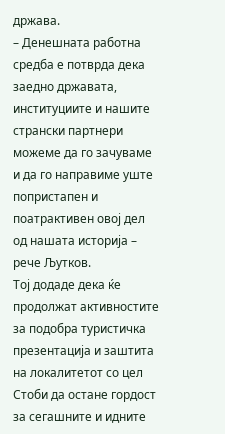држава.
– Денешната работна средба е потврда дека заедно државата, институциите и нашите странски партнери можеме да го зачуваме и да го направиме уште попристапен и поатрактивен овој дел од нашата историја – рече Љутков.
Тој додаде дека ќе продолжат активностите за подобра туристичка презентација и заштита на локалитетот со цел Стоби да остане гордост за сегашните и идните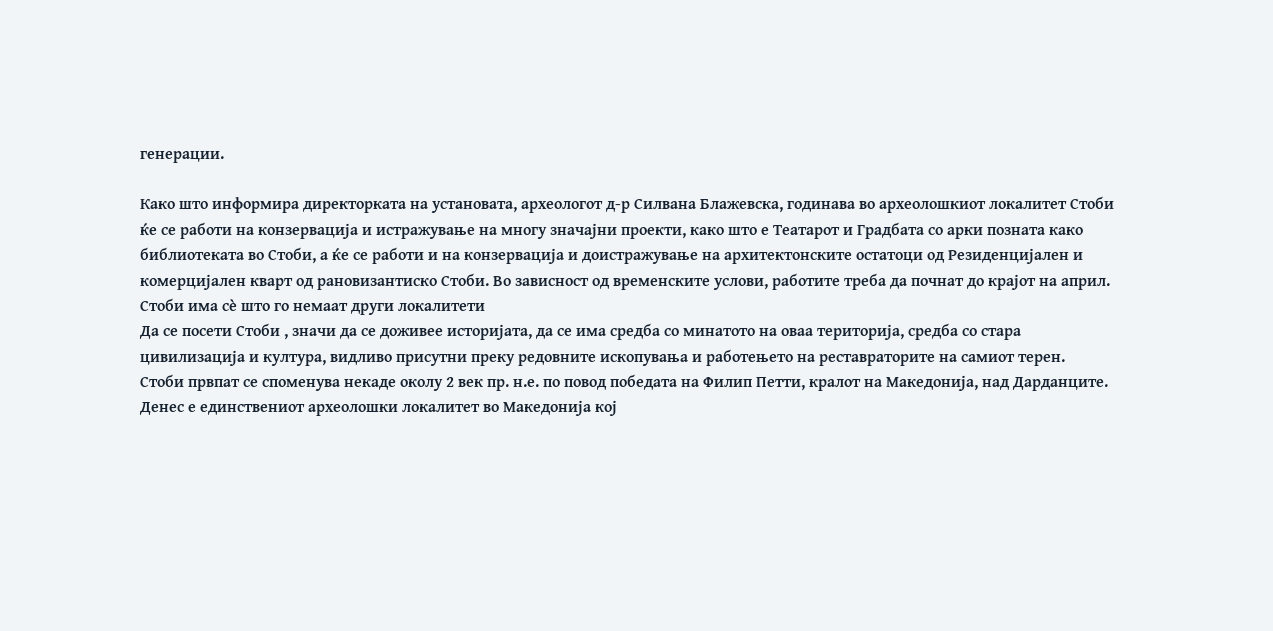генерации.

Како што информира директорката на установата, археологот д-р Силвана Блажевска, годинава во археолошкиот локалитет Стоби ќе се работи на конзервација и истражување на многу значајни проекти, како што е Театарот и Градбата со арки позната како библиотеката во Стоби, а ќе се работи и на конзервација и доистражување на архитектонските остатоци од Резиденцијален и комерцијален кварт од рановизантиско Стоби. Во зависност од временските услови, работите треба да почнат до крајот на април.
Стоби има сѐ што го немаат други локалитети
Да се посети Стоби , значи да се доживее историјата, да се има средба со минатото на оваа територија, средба со стара цивилизација и култура, видливо присутни преку редовните ископувања и работењето на реставраторите на самиот терен.
Стоби првпат се споменува некаде околу 2 век пр. н.е. по повод победата на Филип Петти, кралот на Македонија, над Дарданците. Денес е единствениот археолошки локалитет во Македонија кој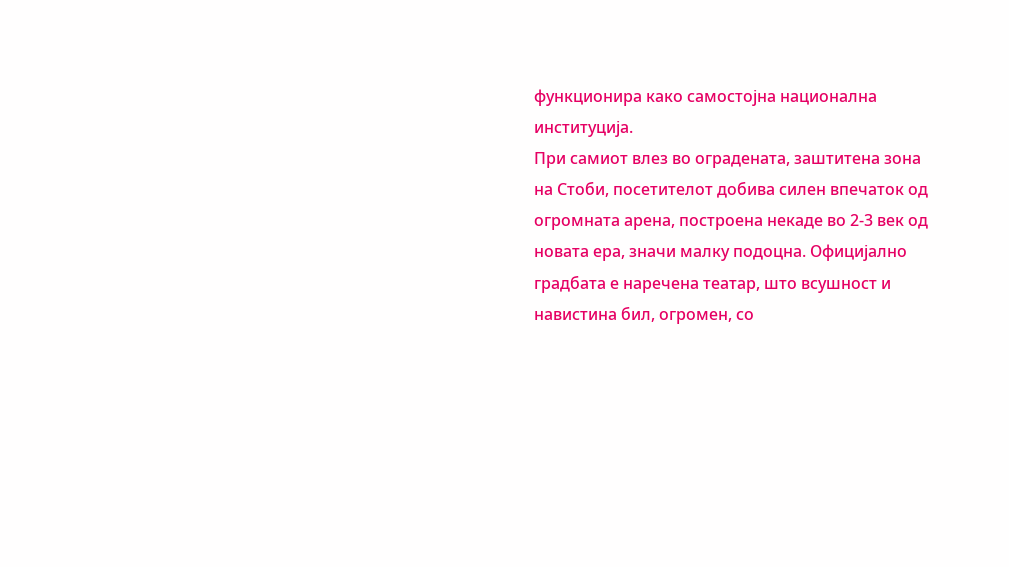функционира како самостојна национална институција.
При самиот влез во оградената, заштитена зона на Стоби, посетителот добива силен впечаток од огромната арена, построена некаде во 2-3 век од новата ера, значи малку подоцна. Официјално градбата е наречена театар, што всушност и навистина бил, огромен, со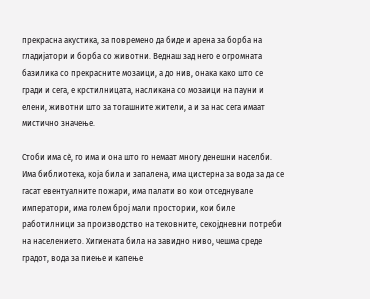прекрасна акустика, за повремено да биде и арена за борба на гладијатори и борба со животни. Веднаш зад него е огромната базилика со прекрасните мозаици, а до нив, онака како што се гради и сега, е крстилницата, насликана со мозаици на пауни и елени, животни што за тогашните жители, а и за нас сега имаат мистично значење.

Стоби има сѐ, го има и она што го немаат многу денешни населби. Има библиотека, која била и запалена, има цистерна за вода за да се гасат евентуалните пожари, има палати во кои отседнувале императори, има голем број мали простории, кои биле работилници за производство на тековните, секојдневни потреби на населението. Хигиената била на завидно ниво, чешма среде градот, вода за пиење и капење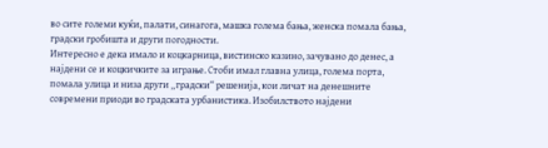во сите големи куќи, палати, синагога, машка голема бања, женска помала бања, градски гробишта и други погодности.
Интересно е дека имало и коцкарница, вистинско казино, зачувано до денес, а најдени се и коцкичките за играње. Стоби имал главна улица, голема порта, помала улица и низа други „градски“ решенија, кои личат на денешните современи приоди во градската урбанистика. Изобилството најдени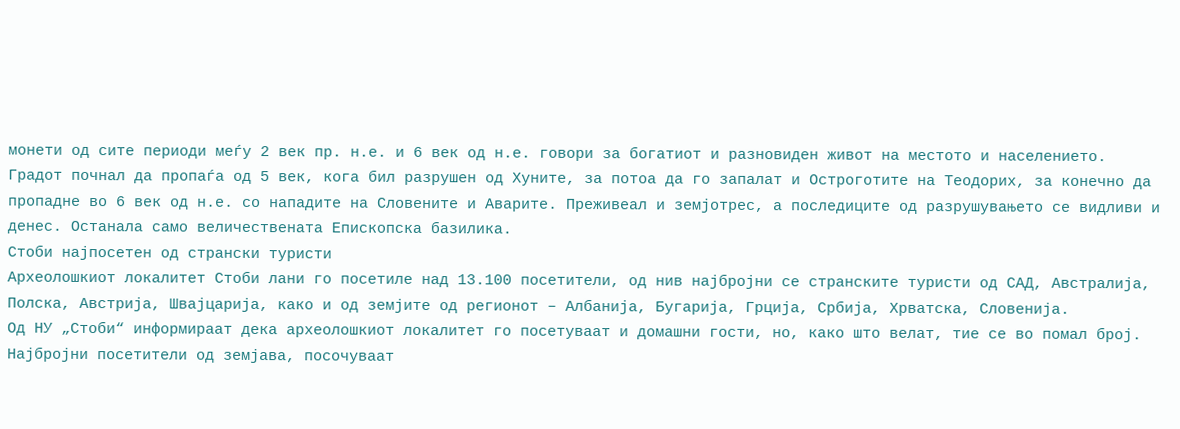монети од сите периоди меѓу 2 век пр. н.е. и 6 век од н.е. говори за богатиот и разновиден живот на местото и населението.
Градот почнал да пропаѓа од 5 век, кога бил разрушен од Хуните, за потоа да го запалат и Остроготите на Теодорих, за конечно да пропадне во 6 век од н.е. со нападите на Словените и Аварите. Преживеал и земјотрес, а последиците од разрушувањето се видливи и денес. Останала само величествената Епископска базилика.
Стоби најпосетен од странски туристи
Археолошкиот локалитет Стоби лани го посетиле над 13.100 посетители, од нив најбројни се странските туристи од САД, Австралија, Полска, Австрија, Швајцарија, како и од земјите од регионот – Албанија, Бугарија, Грција, Србија, Хрватска, Словенија.
Од НУ „Стоби“ информираат дека археолошкиот локалитет го посетуваат и домашни гости, но, како што велат, тие се во помал број. Најбројни посетители од земјава, посочуваат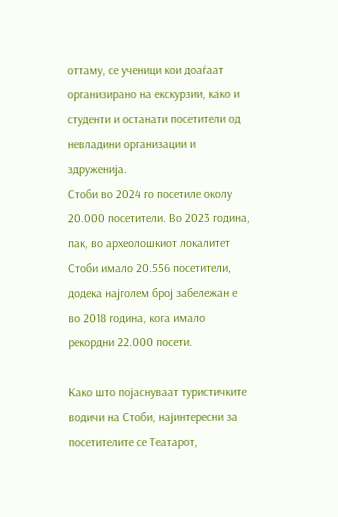оттаму, се ученици кои доаѓаат организирано на екскурзии, како и студенти и останати посетители од невладини организации и здруженија.
Стоби во 2024 го посетиле околу 20.000 посетители. Во 2023 година, пак, во археолошкиот локалитет Стоби имало 20.556 посетители, додека најголем број забележан е во 2018 година, кога имало рекордни 22.000 посети.

Како што појаснуваат туристичките водичи на Стоби, најинтересни за посетителите се Театарот,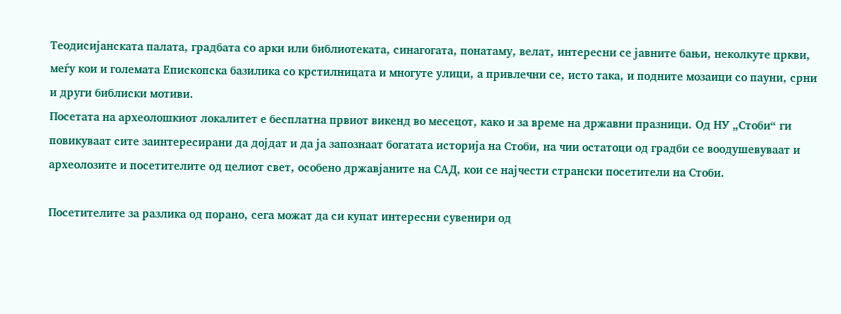Теодисијанската палата, градбата со арки или библиотеката, синагогата, понатаму, велат, интересни се јавните бањи, неколкуте цркви, меѓу кои и големата Епископска базилика со крстилницата и многуте улици, а привлечни се, исто така, и подните мозаици со пауни, срни и други библиски мотиви.
Посетата на археолошкиот локалитет е бесплатна првиот викенд во месецот, како и за време на државни празници. Од НУ „Стоби“ ги повикуваат сите заинтересирани да дојдат и да ја запознаат богатата историја на Стоби, на чии остатоци од градби се воодушевуваат и археолозите и посетителите од целиот свет, особено државјаните на САД, кои се најчести странски посетители на Стоби.

Посетителите за разлика од порано, сега можат да си купат интересни сувенири од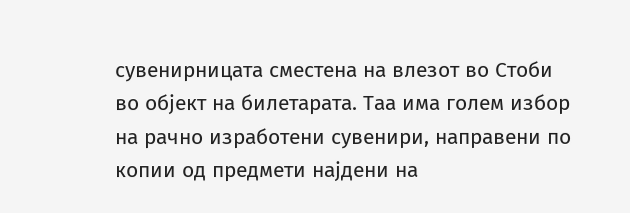сувенирницата сместена на влезот во Стоби во објект на билетарата. Таа има голем избор на рачно изработени сувенири, направени по копии од предмети најдени на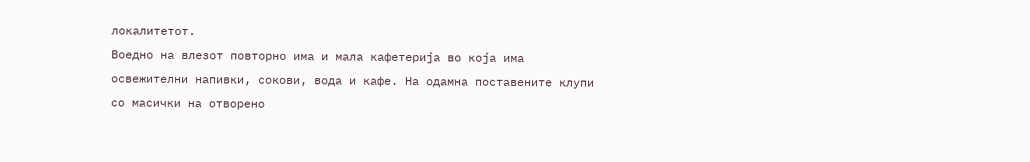локалитетот.
Воедно на влезот повторно има и мала кафетерија во која има освежителни напивки, сокови, вода и кафе. На одамна поставените клупи со масички на отворено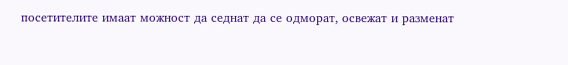посетителите имаат можност да седнат да се одморат, освежат и разменат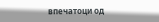впечатоци од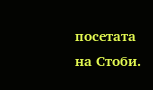посетата на Стоби.